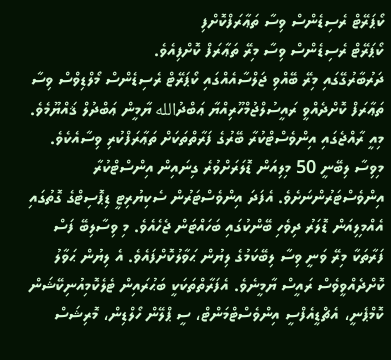ކޯޕަރޭޓް ރެސިޑެންސް ވިސާ ތަޢާރަފްކޮށްފި
ކޯޕަރޭޓް ރެސިޑެންސް ވިސާ މިރޭ ތަޢާރަފް ކޮށްފިއެވެ.
ދަރުބާރުގޭގައި މިރޭ ބޭއްވި ޖަލްސާއެއްގައި ކޯޕަރޭޓް ރެސިޑެންސް މޯލްޑިވްސް ވިސާ ތަޢާރަފް ކޮށްދެއްވީ ރައީސުލްޖުމްހޫރިއްޔާ ޢަބްދުالله ޔާމީން ޢަބްދުލް ޤައްޔޫމެވެ.
މިއީ ރާއްޖެގައި އިންވެސްޓްކުރާ ބޭރުގެ ފަރާތްތަކަށް ތަޢާރަފްކުރި ވިސާއެކެވެ. މިވިސާ ލިބޭނީ 50 މިލިއަން ޑޮލަރަށްވުރެ ގިނައިން އިންސްޓްކުރާ އިންވެސްޓަރުންނަށެވެ. އެފަދަ އިންވެސްޓަރުން ސެކިޔުރިޓީ ޑިޕޮސިޓްގެ ގޮތުގައި އެއްމިލިއަން ޑޮލަރު ދިވެހި ބޭންކުގައި ބަހައްޓަން ޖެހެއެވެ. މި ވިސާލިބޭ ފަސް ފަރާތަކާ މިރޭ ވަނީ ވިސާ ލިބޭކަމުގެ ލިޔުން ޙަވާލުކޮށްފައެވެ. އެ ލިޔުން ޙަވާލު ކޮށްދެއްވީވެސް ރައީސް ޔާމީނެވެ. އެފަރާތްތަކަކީ ބަޙުރައިން ޓެލެކޮމިއުނިކޭޝަން ކޮމްޕެނީ، އެޗްޑީއެފްސީ އިންވެސްޓްމަންޓް، ސީ ޕްލޭން ހޯލްޑިން، މޮރިޝަސް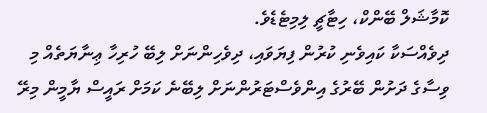ކޮމާޝަލް ބޭންކް، ހިޓާޗީ ލިމިޓެޑެވެ.
ދިވެއްސަކާ ކައިވެނި ކުރުން ފިޔަވައި، ދިވެހިންނަށް ލިބޭ ހުރިހާ ޢިނާޔަތެއް މި ވިސާގެ ދަށުން ބޭރުގެ އިންވެސްޓަރުންނަށް ލިބޭނެ ކަމަށް ރައީސް ޔާމީން މިރޭ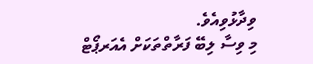ވިދާޅުވިއެވެ.
މި ވިސާ ލިބޭ ފަރާތްތަކަށް އެއަރޕޯޓް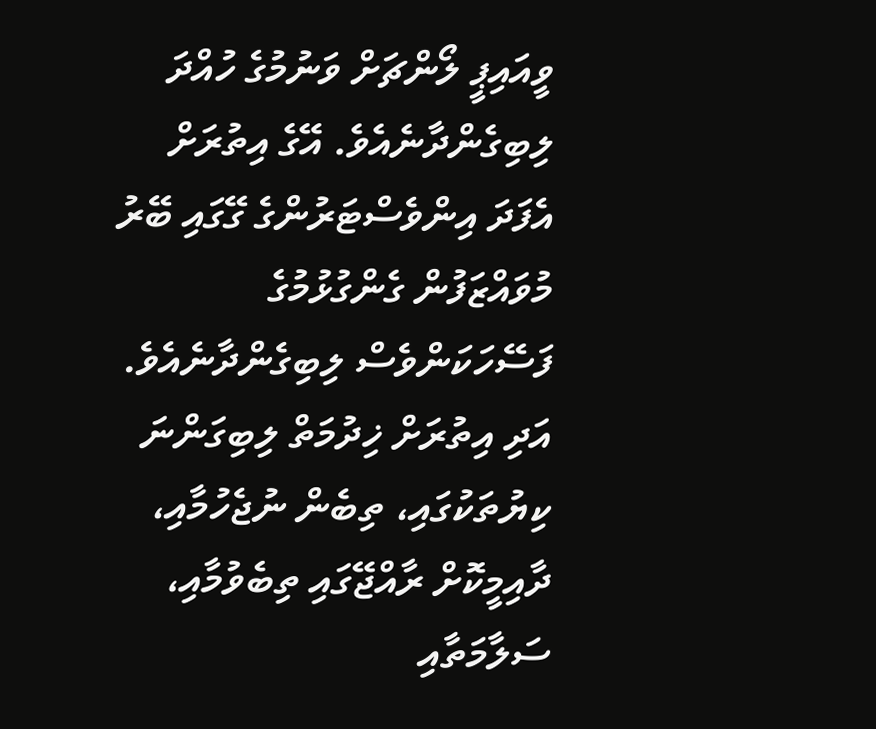ވީއައިޕީ ލޯންޗަށް ވަނުމުގެ ހުއްދަ ލިބިގެންދާނެއެވެ. އޭގެ އިތުރަށް އެފަދަ އިންވެސްޓަރުންގެ ގޭގައި ބޭރު މުވައްޒަފުން ގެންގުޅުމުގެ ފަސޭހަކަންވެސް ލިބިގެންދާނެއެވެ. އަދި އިތުރަށް ޚިދުމަތް ލިބިގަންނަ ކިޔުތަކުގައި، ތިބެން ނުޖެހުމާއި، ދާއިމީކޮށް ރާއްޖޭގައި ތިބެވުމާއި، ސަލާމަތާއި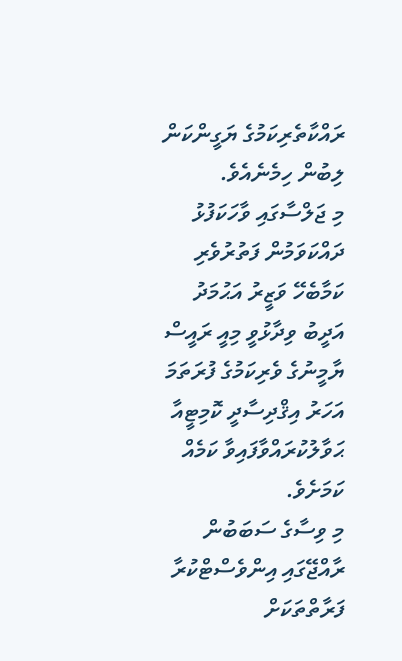ރައްކާތެރިކަމުގެ ޔަގީންކަން ލިބުން ހިމެނެއެވެ.
މި ޖަލްސާގައި ވާހަކަފުޅު ދައްކަވަމުން ފަތުރުވެރި ކަމާބެހޭ ވަޒީރު އަޙުމަދު އަދީބު ވިދާޅުވީ މިއީ ރައީސް ޔާމީނުގެ ވެރިކަމުގެ ފުރަތަމަ އަހަރު އިޤްދިސާދީ ކޮމިޓީއާ ޙަވާލުކުރައްވާފައިވާ ކަމެއް ކަމަށެވެ.
މި ވިސާގެ ސަބަބުން ރާއްޖޭގައި އިންވެސްޓްކުރާ ފަރާތްތަކަށް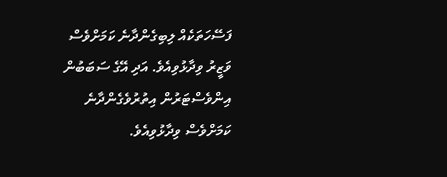ފަސޭހަތަކެއް ލިބިގެންދާނެ ކަމަށްވެސް ވަޒީރު ވިދާޅުވިއެވެ. އަދި އޭގެ ސަބަބުން އިންވެސްޓަރުން އިތުރުވެގެންދާނެ ކަމަށްވެސް ވިދާޅުވިއެވެ.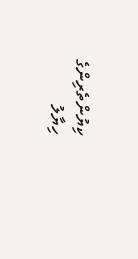ކިޔުންތެރިންގެ ހިޔާލު